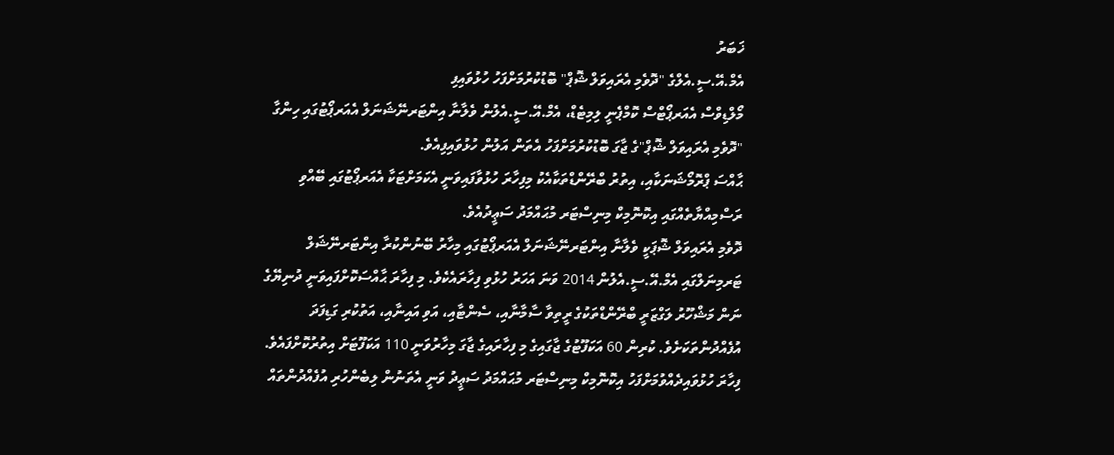ޚަބަރު
އެމް.އޭ.ސީ.އެލްގެ "ދޮވެމި އެރައިވަލް ޝޮޕް" ބޮޑުކުރުމަށްފަހު ހުޅުވައިފި
މޯލްޑިވްސް އެއަރޕޯޓްސް ކޮމްޕެނީ ލިމިޓެޑް، އެމް.އޭ.ސީ.އެލުން ވެލާނާ އިންޓަރނޭޝަނަލް އެއަރޕޯޓުގައި ހިންގާ "ދޮވެމި އެރައިވަލް ޝޮޕް"ގެ ޖާގަ ބޮޑުކުރުމަށްފަހު އެތަން އަލުން ހުޅުވައިފިއެވެ.
ޙާއްސަ ޕްރޮމޯޝަނަކާއި، އިތުރު ބްރޭންޑްތަކާއެކު މިފިހާރަ ހުޅުވާފައިވަނީ އެކަމަށްޓަކާ އެއަރޕޯޓުގައި ބޭއްވި ރަސްމިއްޔާތެއްގައި އިކޮނޮމިކް މިނިސްޓަރ މުޙައްމަދު ސަޢީދުއެވެ.
ދޮވެމި އެރައިވަލް ޝޮޕަކީ ވެލާނާ އިންޓަރނޭޝަނަލް އެއަރޕޯޓުގައި މިހާރު ބޭނުންކުރާ އިންޓަރނޭޝަލް ޓަރމިނަލްގައި އެމް.އޭ.ސީ.އެލުން 2014 ވަނަ އަހަރު ހުޅުވި ފިހާރައެކެވެ. މި ފިހާރަ ޙާއްސަކޮށްފައިވަނީ ދުނިޔޭގެ ނަން މަޝްހޫރު ލަގްޒަރީ ބްރޭންޑްތަކުގެ ރީތިވާ ސާމާނާއި، ސެންޓާއި، އަވި އައިނާއި، އަތުކުރި ގަޑިފަދަ އުފެއްދުންތަކަށެވެ. ކުރިން 60 އަކަފޫޓުގެ ޖާގައިގެ މި ފިހާރައިގެ ޖާގަ މިހާރުވަނީ 110 އަކަފޫޓަށް އިތުރުކޮށްފައެވެ. ފިހާރަ ހުޅުވައިދެއްވުމަށްފަހު އިކޮނޮމިކް މިނިސްޓަރ މުޙައްމަދު ސަޢީދު ވަނީ އެތަނުން ލިބެންހުރި އުފެއްދުންތައް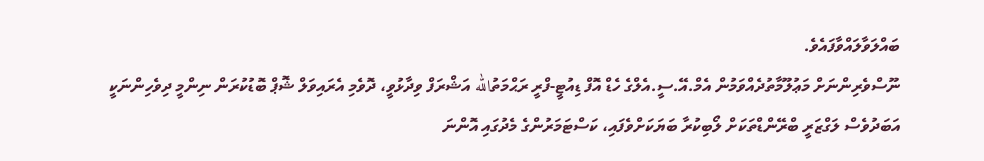ބައްލަވާލައްވާފައެވެ.
ނޫސްވެރިންނަށް މަޢުލޫމާތުދެއްވަމުން އެމް.އޭ.ސީ.އެލްގެ ހެޑް އޮފް ޑިއުޓީ-ފްރީ ރަޙްމަތުالله އަޝްރަފް ވިދާޅުވީ، ދޮވެމި އެރައިވަލް ޝޮޕް ބޮޑުކުރަން ނިންމީ ދިވެހިންނަކީ އަބަދުވެސް ލަގްޒަރީ ބްރޭންޑްތަކަށް ލޯބިކުރާ ބަޔަކަށްވެފައި، ކަސްޓަމަރުންގެ މެދުގައި އޮންނަ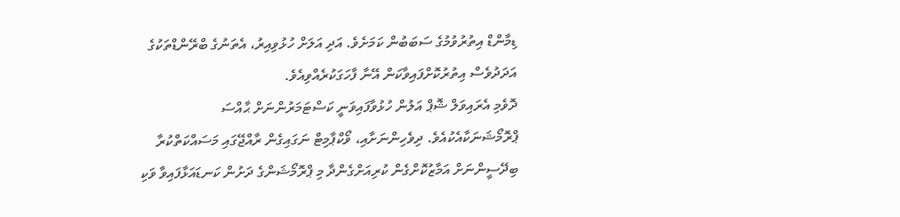ޑިމާންޑް އިތުރުވުމުގެ ސަބަބުން ކަމަށެވެ. އަދި އަލަށް ހުޅުވިއިރު، އެތަނުގެ ބްރޭންޑްތަކުގެ އަދަދުވެސް އިތުރުކޮށްފައިވާކަން އޭނާ ފާހަގަކުރެއްވިއެވެ.
ދޮވެމި އެރައިވަލް ޝޮޕް އަލުން ހުޅުވާފައިވަނީ ކަސްޓަމަރުންނަށް ޙާއްސަ ޕްރޮމޯޝަނަކާއެކުއެވެ. ދިވެހިންނަށާއި، ވޯކްޕާމިޓް ނަގައިގެން ރާއްޖޭގައި މަސައްކަތްކުރާ ބިދޭސީންނަށް އަމާޒުކޮށްގެން ކުރިއަށްގެންދާ މި ޕްރޮމޯޝަންގެ ދަށުން ކަނޑައަޅާފައިވާ ވަކި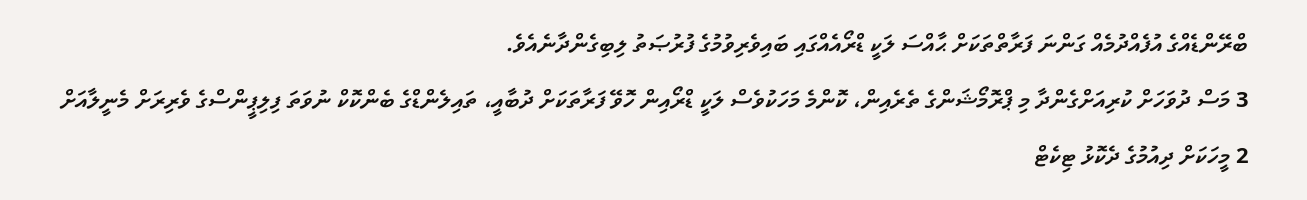ބްރޭންޑެއްގެ އުފެއްދުމެއް ގަންނަ ފަރާތްތަކަށް ޙާއްސަ ލަކީ ޑްރޯއެއްގައި ބައިވެރިވުމުގެ ފުރުޞަތު ލިބިގެންދާނެއެވެ.
3 މަސް ދުވަހަށް ކުރިއަށްގެންދާ މި ޕްރޮމޯޝަންގެ ތެރެއިން، ކޮންމެ މަހަކުވެސް ލަކީ ޑްރޯއިން ހޮވޭ ފަރާތަކަށް ދުބާއީ، ތައިލެންޑްގެ ބެންކޮކް ނުވަތަ ފިލިޕީންސްގެ ވެރިރަށް މެނީލާއަށް 2 މީހަކަށް ދިއުމުގެ ދެކޮޅު ޓިކެޓް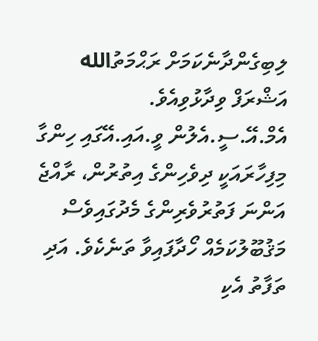ލިބިގެންދާނެކަމަށް ރަޙްމަތުالله އަޝްރަފް ވިދާޅުވިއެވެ.
އެމް.އޭ.ސީ.އެލުން ވީ.އައި.އޭގައި ހިންގާ މިފިހާރައަކީ ދިވެހިންގެ އިތުރުން، ރާއްޖެ އަންނަ ފަތުރުވެރިންގެ މެދުގައިވެސް މަޤުބޫލުކަމެއް ހޯދާފައިވާ ތަނެކެވެ. އަދި ތަފާތު އެކި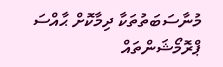މުނާސަބަތުތަކާ ދިމާކޮށް ޙާއްސަ ޕްރޮމޯޝަންތައް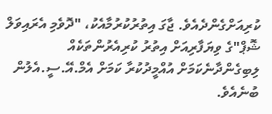ކުރިއަށްގެންދެއެވެ. ޖާގަ އިތުރުކުރުމާއެކު، "ދޮވެމި އެރައިވަލް ޝޮޕް"ގެ ވިޔަފާރިއަށް އިތުރު ކުރިއެރުންތަކެއް ލިބިގެންދާނެކަމަށް އުއްމީދުކުރާ ކަމަށް އެމް.އޭ.ސީ.އެލުން ބުނެއެވެ.